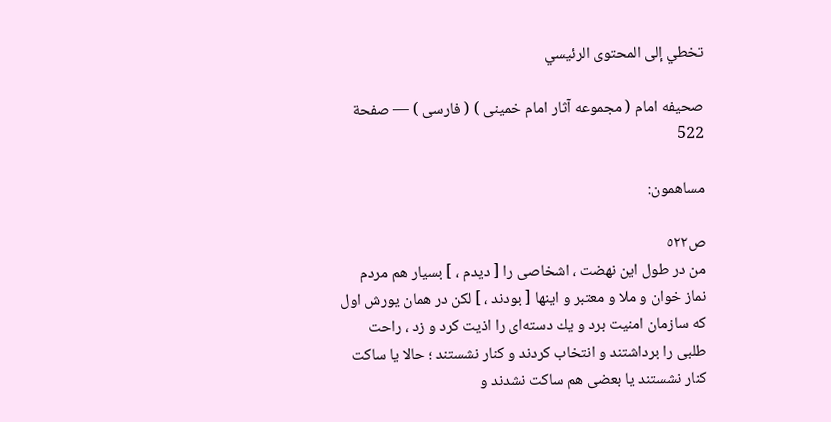تخطي إلى المحتوى الرئيسي

صحيفه امام ( مجموعه آثار امام خمينى ) ( فارسى ) — صفحة 522

مساهمون:

ص٥٢٢
من در طول اين نهضت ، اشخاصى را [ ديدم ، ] بسيار هم مردم نماز خوان و ملا و معتبر و اينها [ بودند ، ] لكن در همان يورش اول كه سازمان امنيت برد و يك دسته‌اى را اذيت كرد و زد ، راحت طلبى را برداشتند و انتخاب كردند و كنار نشستند ؛ حالا يا ساكت كنار نشستند يا بعضى هم ساكت نشدند و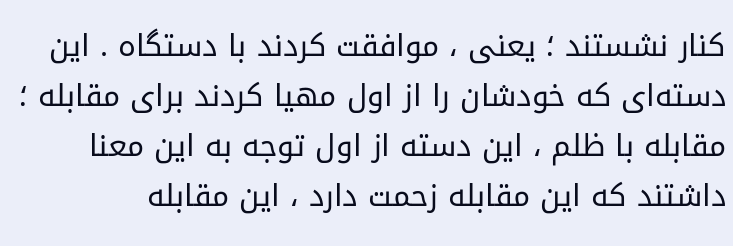كنار نشستند ؛ يعنى ، موافقت كردند با دستگاه . اين دسته‌اى كه خودشان را از اول مهيا كردند براى مقابله ؛ مقابله با ظلم ، اين دسته از اول توجه به اين معنا داشتند كه اين مقابله زحمت دارد ، اين مقابله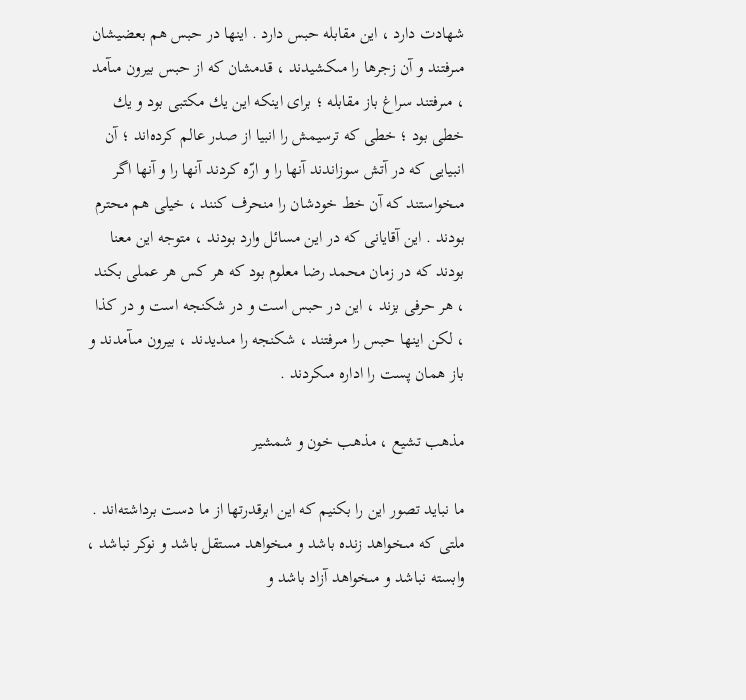شهادت دارد ، اين مقابله حبس دارد . اينها در حبس هم بعضيشان مىرفتند و آن زجرها را مىكشيدند ، قدمشان كه از حبس بيرون مىآمد ، مىرفتند سراغ باز مقابله ؛ براى اينكه اين يك مكتبى بود و يك خطى بود ؛ خطى كه ترسيمش را انبيا از صدر عالم كرده‌اند ؛ آن انبيايى كه در آتش سوزاندند آنها را و ارّه كردند آنها را و آنها اگر مىخواستند كه آن خط خودشان را منحرف كنند ، خيلى هم محترم بودند . اين آقايانى كه در اين مسائل وارد بودند ، متوجه اين معنا بودند كه در زمان محمد رضا معلوم بود كه هر كس هر عملى بكند ، هر حرفى بزند ، اين در حبس است و در شكنجه است و در كذا ، لكن اينها حبس را مىرفتند ، شكنجه را مىديدند ، بيرون مىآمدند و باز همان پست را اداره مىكردند .

مذهب تشيع ، مذهب خون و شمشير

ما نبايد تصور اين را بكنيم كه اين ابرقدرتها از ما دست برداشته‌اند . ملتى كه مىخواهد زنده باشد و مىخواهد مستقل باشد و نوكر نباشد ، وابسته نباشد و مىخواهد آزاد باشد و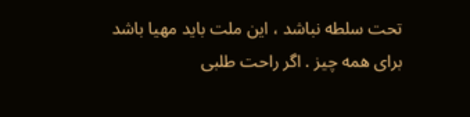تحت سلطه نباشد ، اين ملت بايد مهيا باشد براى همه چيز . اگر راحت طلبى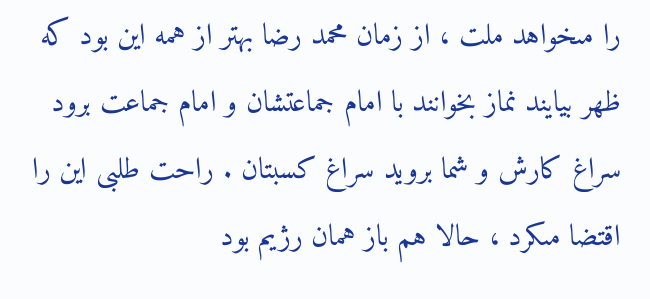را مىخواهد ملت ، از زمان محمد رضا بهتر از همه اين بود كه ظهر بيايند نماز بخوانند با امام جماعتشان و امام جماعت برود سراغ كارش و شما برويد سراغ كسبتان . راحت طلبى اين را اقتضا مىكرد ، حالا هم باز همان رژيم بود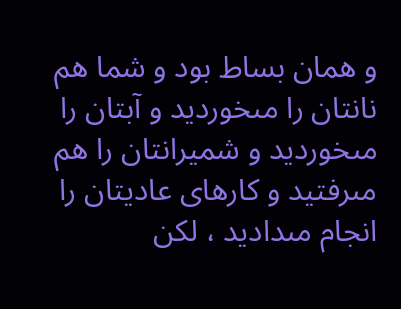و همان بساط بود و شما هم نانتان را مىخورديد و آبتان را مىخورديد و شميرانتان را هم مىرفتيد و كارهاى عاديتان را انجام مىداديد ، لكن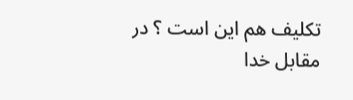تكليف هم اين است ؟ در مقابل خدا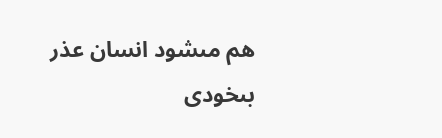هم مىشود انسان عذر بىخودى